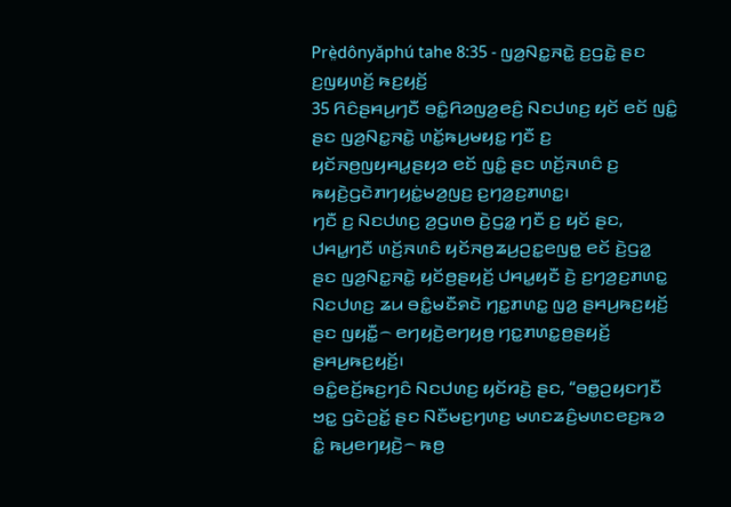Prè̤dônyǎphú tahe 8:35 - ꤜꤤ꤬ꤡꤢ꤭ꤏꤢꤧ꤭ ꤢ꤬ꤞꤢꤧ꤭ ꤔꤢ ꤢ꤬ꤜꤟꤛꤢꤩ꤬ ꤒꤢ꤬ꤟꤢꤩ꤬
35 ꤖꤢꤨꤔꤌꤣ꤬ꤚꤢꤪ ꤋꤢꤨ꤭ꤖꤤꤜꤤ꤬ꤕꤢꤨ꤬ ꤡꤢꤓꤛꤢ꤬ ꤟꤢꤩ ꤕꤢꤩ ꤜꤢꤨ꤭ ꤔꤢ ꤜꤤ꤬ꤡꤢ꤭ꤏꤢꤧ꤭ ꤛꤢꤩ꤭ꤒꤣ꤬ꤗꤟꤢ꤭ ꤚꤢꤪ ꤢ꤬ ꤟꤢꤩꤏꤥ꤬ꤜꤟꤌꤣ꤭ꤔꤟꤤ ꤕꤢꤩ ꤜꤢꤨ꤭ ꤔꤢ ꤛꤢꤩ꤬ꤏꤛꤢꤨ ꤢ꤬ ꤒꤟꤢꤧ꤬ꤞꤢꤧꤊꤚꤟꤢꤦ꤭ꤗꤤ꤬ꤜꤢ꤬ ꤢ꤬ꤚꤤ꤬ꤢ꤬ꤊꤛꤢ꤭꤯
ꤚꤢꤪ ꤢ꤬ ꤡꤢꤓꤛꤢ꤬ ꤤ꤬ꤞꤛꤥ ꤢꤧ꤬ꤞꤤ꤭ ꤚꤢꤪ ꤢ꤬ ꤟꤢꤩ ꤔꤢ,
ꤓꤌꤣ꤭ꤚꤢꤪ ꤛꤢꤩ꤬ꤏꤛꤢꤨ ꤟꤢꤩꤏꤥ꤬ꤘꤣ꤬ꤑꤢ꤭ꤕꤜꤥ꤭ ꤕꤢꤩ ꤢꤧ꤬ꤞꤤ꤭ ꤔꤢ ꤜꤤ꤬ꤡꤢ꤭ꤏꤢꤧ꤭ ꤟꤢꤩꤥ꤬ꤔꤟꤢꤩ꤬ ꤓꤌꤣ꤭ꤟꤢꤪ ꤢꤧ꤬ ꤢ꤬ꤚꤤ꤬ꤢ꤬ꤊꤛꤢ꤭ ꤡꤢꤓꤛꤢ꤬ ꤘꤣ ꤋꤢꤨ꤭ꤗꤢꤪꤎꤢꤧ ꤚꤢ꤭ꤊꤛꤢ꤭ ꤜꤤ꤬ ꤔꤌꤣ꤬ꤒꤢ꤬ꤟꤢꤩ꤬ ꤔꤢ ꤜꤟꤢꤪ꤭꤮ ꤕꤚꤟꤢꤧ꤬ꤕꤚꤟꤥ꤬ ꤚꤢ꤭ꤊꤛꤢ꤭ꤥ꤬ꤔꤟꤢꤩ꤬ ꤔꤌꤣ꤬ꤒꤢ꤬ꤟꤢꤩ꤬꤯
ꤋꤢꤨ꤭ꤕꤢꤩ꤬ꤒꤢ꤬ꤚꤢꤨ ꤡꤢꤓꤛꤢ꤬ ꤟꤢꤩꤙꤢꤧ꤬ ꤔꤢ, “ꤋꤥ꤭ꤑꤟꤢꤚꤢꤪ ꤠꤢ꤭ ꤞꤢꤧꤑꤢꤩ꤭ ꤔꤢ ꤡꤢꤪꤗꤢ꤬ꤚꤛꤢ꤬ ꤗꤛꤢꤘꤢꤨ꤬ꤗꤛꤢꤕꤢ꤬ꤒꤤ ꤢꤨ꤭ ꤒꤣ꤬ꤕꤚꤟꤢꤧ꤬꤮ ꤒꤥ꤬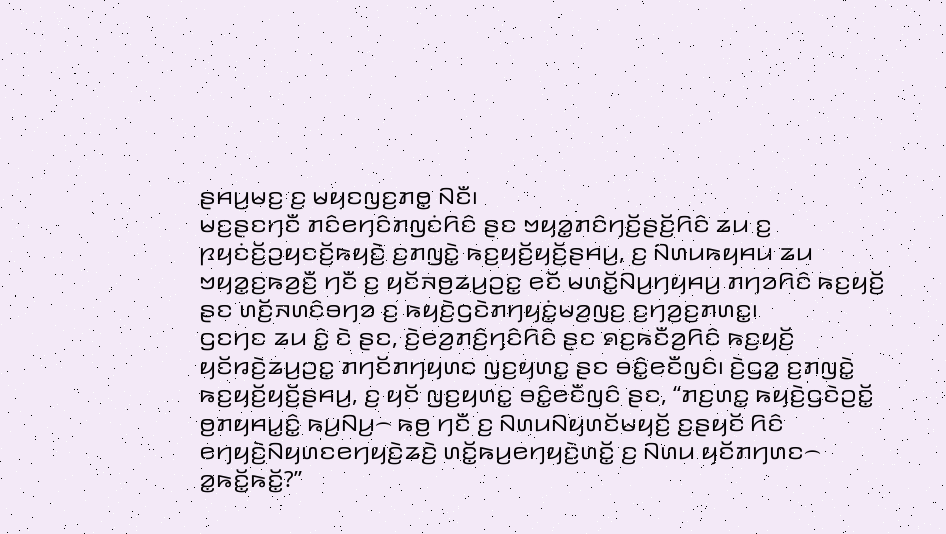ꤔꤌꤣ꤬ꤗꤢ꤬ ꤢ꤬ ꤗꤟꤢꤜꤢ꤬ꤊꤥ꤭ ꤡꤢꤪ꤯
ꤗꤢ꤬ꤔꤢꤚꤢꤪ ꤊꤢꤨꤕꤚꤢꤨꤊꤜꤢꤦꤖꤢꤨ ꤔꤢ ꤠꤟꤤ꤭ꤊꤢꤨꤚꤢꤩ꤬ꤔꤢꤩ꤬ꤖꤢꤨ ꤘꤣ ꤢ꤬ ꤐꤟꤢꤦꤢꤩ꤬ꤑꤟꤢꤢꤩ꤬ꤒꤟꤢꤧ꤬ ꤢ꤬ꤊꤜꤢꤧ꤭ ꤒꤢ꤬ꤟꤢꤩ꤬ꤟꤢꤩ꤬ꤔꤌꤣ꤬, ꤢ꤬ ꤡꤛꤣꤒꤟꤌꤣ ꤘꤣ ꤠꤟꤤ꤭ꤢ꤬ꤒꤤ꤬ꤢꤪ꤬ ꤚꤢꤪ ꤢ꤬ ꤟꤢꤩꤏꤥ꤬ꤘꤣ꤬ꤑꤢ꤭ ꤕꤢꤩ ꤗꤛꤢꤩ꤭ꤡꤣ꤬ꤚꤟꤌꤣ꤬ ꤊꤚꤤꤖꤢꤨ ꤒꤢ꤬ꤟꤢꤩ꤬ ꤔꤢ ꤛꤢꤩ꤬ꤏꤛꤢꤨꤋꤚꤤ ꤢ꤬ ꤒꤟꤢꤧ꤬ꤞꤢꤧꤊꤚꤟꤢꤦ꤭ꤗꤤ꤬ꤜꤢ꤬ ꤢ꤬ꤚꤤ꤬ꤢ꤬ꤊꤛꤢ꤭꤯
ꤞꤢꤚꤢ ꤘꤣ ꤢꤨ꤭ ꤢꤧ ꤔꤢ, ꤢꤧ꤬ꤕꤤ꤬ꤊꤢꤨ꤬ꤚꤢꤨꤖꤢꤨ ꤔꤢ ꤎꤢ꤬ꤒꤢꤪꤤ꤬ꤖꤢꤨ ꤒꤢ꤬ꤟꤢꤩ꤬ ꤟꤢꤩꤙꤢꤧ꤬ꤘꤣ꤬ꤑꤢ꤭ ꤊꤚꤢꤩꤊꤚꤟꤛꤢ ꤜꤢ꤬ꤟꤛꤢ꤭ ꤔꤢ ꤋꤢꤨ꤭ꤕꤢꤪꤜꤢꤨ꤯ ꤢꤧ꤬ꤞꤤ꤭ ꤢ꤬ꤊꤜꤢꤧ꤭ ꤒꤢ꤬ꤟꤢꤩ꤬ꤟꤢꤩ꤬ꤔꤌꤣ꤬, ꤢ꤬ ꤟꤢꤩ ꤜꤢ꤬ꤟꤛꤢ꤭ ꤋꤢꤨ꤭ꤕꤢꤪꤜꤢꤨ ꤔꤢ, “ꤊꤢ꤬ꤛꤢ꤭ ꤒꤟꤢꤧ꤬ꤞꤢꤧꤑꤢꤩ꤭ ꤥ꤬ꤊꤟꤌꤣ꤭ꤢꤨ꤭ ꤒꤣ꤬ꤡꤣ꤬꤮ ꤒꤥ꤬ ꤚꤢꤪ ꤢ꤬ ꤡꤛꤣꤡꤟꤛꤢꤩꤗꤟꤢꤩ꤬ ꤢ꤬ꤔꤟꤢꤩ ꤖꤢꤨ ꤕꤚꤟꤢꤧ꤬ꤡꤟꤛꤢꤕꤚꤟꤢꤧ꤬ꤘꤢꤧ꤬ ꤛꤢꤩ꤭ꤒꤣ꤬ꤕꤚꤟꤢꤧ꤬ꤛꤢꤩ꤭ ꤢ꤬ ꤡꤛꤣ ꤟꤢꤩꤊꤚꤛꤢ꤮ ꤤ꤭ꤒꤢꤩ꤭ꤒꤢꤩ꤭?”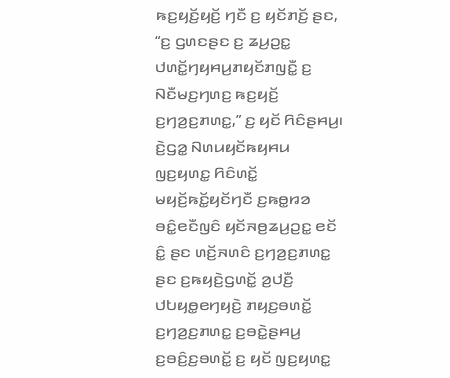ꤒꤢ꤬ꤟꤢꤩ꤬ꤟꤢꤩ꤬ ꤚꤢꤪ ꤢ꤬ ꤟꤢꤩꤊꤢꤩ꤬ ꤔꤢ, “ꤢ꤬ ꤞꤛꤢꤔꤢ ꤢ꤬ ꤘꤣ꤬ꤑꤢ꤭ ꤓꤛꤢꤩ꤭ꤚꤟꤌꤣ꤬ꤊꤟꤢꤩꤊꤜꤢꤪ꤭ ꤢ꤬ ꤡꤢꤪꤗꤢ꤬ꤚꤛꤢ꤬ ꤒꤢ꤬ꤟꤢꤩ꤬ ꤢ꤬ꤚꤤ꤬ꤢ꤬ꤊꤛꤢ꤭,” ꤢ꤬ ꤟꤢꤩ ꤖꤢꤨꤔꤌꤣ꤬꤯ ꤢꤧ꤬ꤞꤤ꤭ ꤡꤛꤣꤟꤢꤩꤒꤟꤌꤣ ꤜꤢ꤬ꤟꤛꤢ꤭ ꤖꤢꤨꤛꤢꤩ꤭ ꤗꤟꤢꤩ꤬ꤒꤢꤩ꤭ꤟꤢꤩꤚꤢꤪ ꤢ꤬ꤒꤥ꤭ꤙꤤ ꤋꤢꤨ꤭ꤕꤢꤪꤜꤢꤨ ꤟꤢꤩꤏꤥ꤬ꤘꤣ꤬ꤑꤢ꤭ ꤕꤢꤩ ꤢꤨ꤭ ꤔꤢ ꤛꤢꤩ꤬ꤏꤛꤢꤨ ꤢ꤬ꤚꤤ꤬ꤢ꤬ꤊꤛꤢ꤭ ꤔꤢ ꤢ꤬ꤒꤟꤢꤧ꤬ꤞꤛꤢꤩ꤭ ꤤ꤬ꤓꤢꤪ꤬ ꤓꤝꤟꤥ꤭ꤕꤚꤟꤢꤧ꤬ ꤊꤟꤢ꤬ꤋꤛꤢꤩ꤭ ꤢ꤬ꤚꤤ꤬ꤢ꤬ꤊꤛꤢ꤭ ꤢ꤬ꤋꤢꤧ꤭ꤔꤌꤣ꤬ ꤢ꤬ꤋꤢꤨ꤬ꤢ꤬ꤋꤛꤢꤩ꤭ ꤢ꤬ ꤟꤢꤩ ꤜꤢ꤬ꤟꤛꤢ꤭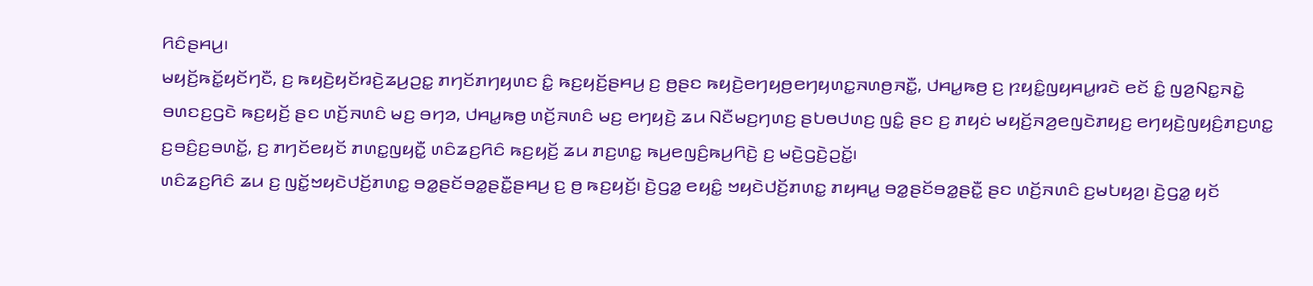ꤖꤢꤨꤔꤌꤣ꤬꤯
ꤗꤟꤢꤩ꤬ꤒꤢꤩ꤭ꤟꤢꤩꤚꤢꤪ, ꤢ꤬ ꤒꤟꤢꤧ꤬ꤟꤢꤩꤙꤢꤧ꤬ꤘꤣ꤬ꤑꤢ꤭ ꤊꤚꤢꤩꤊꤚꤟꤛꤢ ꤢꤨ꤭ ꤒꤢ꤬ꤟꤢꤩ꤬ꤔꤌꤣ꤬ ꤢ꤬ ꤥ꤬ꤔꤢ ꤒꤟꤢꤧ꤬ꤕꤚꤟꤥ꤬ꤕꤚꤟꤛꤢ꤭ꤏꤛꤥ꤬ꤏꤢꤪ꤭, ꤓꤌꤣ꤭ꤒꤥ꤬ ꤢ꤬ ꤐꤟꤢꤨ꤭ꤜꤟꤌꤣ꤭ꤙꤢꤧ ꤕꤢꤩ ꤢꤨ꤭ ꤜꤤ꤬ꤡꤢ꤭ꤏꤢꤧ꤭ ꤋꤛꤢꤢ꤬ꤞꤢꤧ ꤒꤢ꤬ꤟꤢꤩ꤬ ꤔꤢ ꤛꤢꤩ꤬ꤏꤛꤢꤨ ꤗꤢ꤬ ꤋꤚꤤ, ꤓꤌꤣ꤭ꤒꤥ꤬ ꤛꤢꤩ꤬ꤏꤛꤢꤨ ꤗꤢ꤬ ꤕꤚꤟꤢꤧ꤬ ꤘꤣ ꤡꤢꤪꤗꤢ꤬ꤚꤛꤢ꤬ ꤔꤝꤥꤓꤛꤢ꤬ ꤜꤢꤨ꤭ ꤔꤢ ꤢ꤬ ꤊꤟꤢꤦ ꤗꤟꤢꤩ꤬ꤏꤤ꤬ꤕꤜꤢꤧꤊꤟꤢ꤬ ꤕꤚꤟꤢꤧ꤬ꤜꤟꤢꤨ꤬ꤊꤢ꤬ꤛꤢ꤭ ꤢ꤬ꤋꤢꤨ꤬ꤢ꤬ꤋꤛꤢꤩ꤭, ꤢ꤬ ꤊꤚꤢꤩꤕꤟꤢꤩ ꤊꤛꤢ꤭ꤜꤟꤢꤪ꤭ ꤛꤢꤨꤘꤢ꤬ꤖꤢꤨ ꤒꤢ꤬ꤟꤢꤩ꤬ ꤘꤣ ꤊꤢ꤬ꤛꤢ꤭ ꤒꤣ꤬ꤕꤜꤢꤨ꤬ꤒꤣ꤬ꤖꤢꤧ꤬ ꤢ꤬ ꤗꤢꤧ꤬ꤞꤢꤧ꤬ꤑꤢꤩ꤭꤯
ꤛꤢꤨꤘꤢ꤬ꤖꤢꤨ ꤘꤣ ꤢ꤬ ꤜꤢꤩ꤭ꤠꤟꤢꤧꤓꤢꤩ꤬ꤊꤛꤢ꤭ ꤋꤤ꤭ꤔꤢꤩꤋꤤ꤭ꤔꤢꤪ꤭ꤔꤌꤣ꤬ ꤢ꤬ ꤥ꤬ ꤒꤢ꤬ꤟꤢꤩ꤬꤯ ꤢꤧ꤬ꤞꤤ꤭ ꤕꤟꤢꤨ꤭ ꤠꤟꤢꤧꤓꤢꤩ꤬ꤊꤛꤢ꤭ ꤊꤟꤌꤣ꤭ ꤋꤤ꤭ꤔꤢꤩꤋꤤ꤭ꤔꤢꤪ꤭ ꤔꤢ ꤛꤢꤩ꤬ꤏꤛꤢꤨ ꤢ꤬ꤗꤝꤟꤤ꤬꤯ ꤢꤧ꤬ꤞꤤ꤭ ꤟꤢꤩ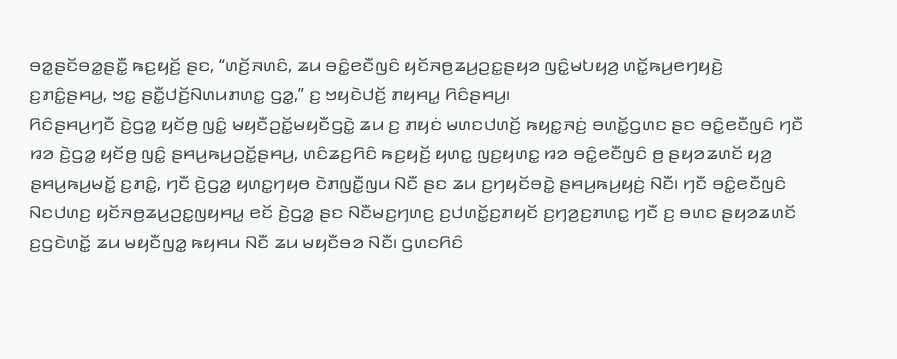ꤋꤤ꤭ꤔꤢꤩꤋꤤ꤭ꤔꤢꤪ꤭ ꤒꤢ꤬ꤟꤢꤩ꤬ ꤔꤢ, “ꤛꤢꤩ꤬ꤏꤛꤢꤨ, ꤘꤣ ꤋꤢꤨ꤭ꤕꤢꤪꤜꤢꤨ ꤟꤢꤩꤏꤥ꤬ꤘꤣ꤬ꤑꤢ꤭ꤔꤟꤤ ꤜꤢꤨ꤭ꤗꤝꤟꤤ꤬ ꤛꤢꤩ꤭ꤒꤣ꤬ꤕꤚꤟꤢꤧ꤬ ꤢ꤬ꤊꤢꤨ꤭ꤔꤌꤣ꤬, ꤠꤢ꤭ ꤔꤢꤪ꤭ꤓꤢꤩ꤬ꤡꤛꤣꤊꤛꤢ꤭ ꤞꤤ꤭,” ꤢ꤬ ꤠꤟꤢꤧꤓꤢꤩ꤬ ꤊꤟꤌꤣ꤭ ꤖꤢꤨꤔꤌꤣ꤬꤯
ꤖꤢꤨꤔꤌꤣ꤬ꤚꤢꤪ ꤢꤧ꤬ꤞꤤ꤭ ꤟꤢꤩꤥ꤬ ꤜꤢꤨ꤭ ꤗꤟꤢꤪꤑꤢꤩ꤭ꤗꤟꤢꤪꤞꤢꤧ꤭ ꤘꤣ ꤢ꤬ ꤊꤟꤢꤦ ꤗꤛꤢꤓꤛꤢꤩ꤬ ꤒꤟꤢ꤭ꤏꤢꤦ꤬ ꤋꤛꤢꤩ꤭ꤞꤛꤢ ꤔꤢ ꤋꤢꤨ꤭ꤕꤢꤪꤜꤢꤨ ꤚꤢꤪ ꤙꤤ ꤢꤧ꤬ꤞꤤ꤭ ꤟꤢꤩꤥ꤬ ꤜꤢꤨ꤭ ꤔꤌꤣ꤬ꤒꤣ꤬ꤑꤢꤩ꤭ꤔꤌꤣ꤬, ꤛꤢꤨꤘꤢ꤬ꤖꤢꤨ ꤒꤢ꤬ꤟꤢꤩ꤬ ꤟꤛꤢ꤭ ꤜꤢ꤬ꤟꤛꤢ꤭ ꤙꤤ ꤋꤢꤨ꤭ꤕꤢꤪꤜꤢꤨ ꤥ꤬ ꤔꤟꤤꤘꤛꤢꤩ ꤟꤤ꤬ ꤔꤌꤣ꤬ꤒꤣ꤬ꤗꤢꤩ꤭ ꤢ꤬ꤊꤢꤨ꤭, ꤚꤢꤪ ꤢꤧ꤬ꤞꤤ꤭ ꤟꤛꤢ꤭ꤚꤟꤥ ꤢꤧꤊꤜꤢꤪ꤭ꤜꤣ ꤡꤢꤪ ꤔꤢ ꤘꤣ ꤢ꤬ꤚꤟꤢꤩꤋꤢꤧ꤭ ꤔꤌꤣ꤬ꤒꤣ꤬ꤟꤢꤦ꤬ ꤡꤢꤪ꤯ ꤚꤢꤪ ꤋꤢꤨ꤭ꤕꤢꤪꤜꤢꤨ ꤡꤢꤓꤛꤢ꤬ ꤟꤢꤩꤏꤥ꤬ꤘꤣ꤬ꤑꤢ꤭ꤜꤟꤌꤣ꤭ ꤕꤢꤩ ꤢꤧ꤬ꤞꤤ꤭ ꤔꤢ ꤡꤢꤪꤗꤢ꤬ꤚꤛꤢ꤬ ꤢ꤬ꤓꤛꤢꤩ꤭ꤢ꤬ꤊꤟꤢꤩ ꤢ꤬ꤚꤤ꤬ꤢ꤬ꤊꤛꤢ꤭ ꤚꤢꤪ ꤢ꤬ ꤋꤛꤢ ꤔꤟꤤꤘꤛꤢꤩ ꤢ꤬ꤞꤢꤧꤛꤢꤩ꤭ ꤘꤣ ꤗꤟꤢꤪꤜꤤ꤭ ꤒꤟꤌꤣ ꤡꤢꤪ ꤘꤣ ꤗꤟꤢꤪꤋꤤ ꤡꤢꤪ꤯ ꤞꤛꤢꤖꤢꤨ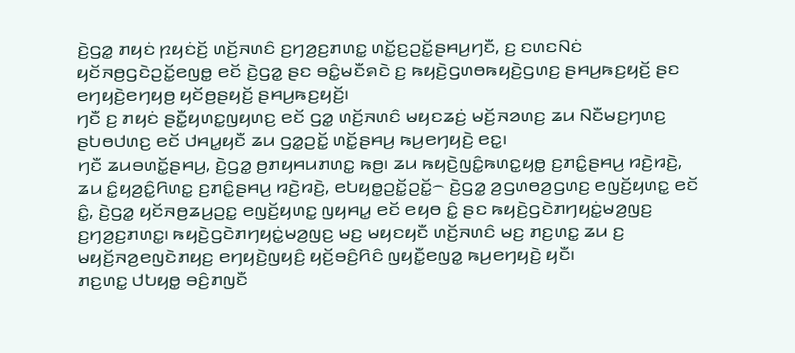ꤢꤧ꤬ꤞꤤ꤭ ꤊꤟꤢꤦ ꤐꤟꤢꤦꤢꤩ꤬ ꤛꤢꤩ꤬ꤏꤛꤢꤨ ꤢ꤬ꤚꤤ꤬ꤢ꤬ꤊꤛꤢ꤭ ꤛꤢꤩ꤭ꤢ꤬ꤑꤢꤩ꤭ꤔꤌꤣ꤬ꤚꤢꤪ, ꤢ꤬ ꤢꤛꤢꤡꤢꤦ ꤟꤢꤩꤏꤥ꤬ꤞꤢꤧꤑꤢꤩ꤭ꤕꤜꤥ꤭ ꤕꤢꤩ ꤢꤧ꤬ꤞꤤ꤭ ꤔꤢ ꤋꤢꤨ꤭ꤗꤢꤪꤎꤢꤧ ꤢ꤬ ꤒꤟꤢꤧ꤬ꤞꤛꤥꤒꤟꤢꤧ꤬ꤞꤛꤢ꤬ ꤔꤌꤣ꤬ꤒꤢ꤬ꤟꤢꤩ꤬ ꤔꤢ ꤕꤚꤟꤢꤧ꤬ꤕꤚꤟꤥ꤬ ꤟꤢꤩꤥ꤬ꤔꤟꤢꤩ꤬ ꤔꤌꤣ꤬ꤒꤢ꤬ꤟꤢꤩ꤬꤯
ꤚꤢꤪ ꤢ꤬ ꤊꤟꤢꤦ ꤔꤢꤪ꤭ꤟꤛꤢ꤭ꤜꤟꤛꤢ꤬ ꤕꤢꤩ ꤞꤤ꤭ ꤛꤢꤩ꤬ꤏꤛꤢꤨ ꤗꤟꤢꤘꤢꤦ꤬ ꤗꤢꤩ꤬ꤏꤤꤛꤢ꤬ ꤘꤣ ꤡꤢꤪꤗꤢ꤬ꤚꤛꤢ꤬ ꤔꤝꤥꤓꤛꤢ꤬ ꤕꤢꤩ ꤓꤌꤣ꤭ꤟꤢꤪ ꤘꤣ ꤞꤤ꤭ꤑꤢꤩ꤭ ꤛꤢꤩ꤭ꤔꤌꤣ꤬ ꤒꤣ꤬ꤕꤚꤟꤢꤧ꤬ ꤕꤢ꤭꤯
ꤚꤢꤪ ꤘꤣꤋꤛꤢꤩ꤭ꤔꤌꤣ꤬, ꤢꤧ꤬ꤞꤤ꤭ ꤥ꤬ꤊꤟꤌꤣꤊꤛꤢ꤭ ꤒꤥ꤬꤯ ꤘꤣ ꤒꤟꤢꤧ꤬ꤜꤢꤨ꤭ꤒꤛꤢ꤭ꤟꤥ꤭ ꤢ꤬ꤊꤢꤨ꤭ꤔꤌꤣ꤬ ꤙꤢꤧ꤬ꤙꤢꤧ꤬, ꤘꤣ ꤢꤨ꤭ꤟꤤ꤬ꤢꤨ꤭ꤖꤛꤢ꤭ ꤢ꤬ꤊꤢꤨ꤭ꤔꤌꤣ꤬ ꤙꤢꤧ꤬ꤙꤢꤧ꤬, ꤕꤝꤟꤥ꤭ꤑꤢꤩ꤭ꤑꤢꤩ꤭꤮ ꤢꤧ꤬ꤞꤤ꤭ ꤤ꤬ꤞꤛꤥꤤ꤬ꤞꤛꤢ꤬ ꤕꤜꤢꤩ꤬ꤟꤛꤢ꤭ ꤕꤢꤩ ꤢꤨ꤭, ꤢꤧ꤬ꤞꤤ꤭ ꤟꤢꤩꤏꤥ꤬ꤘꤣ꤬ꤑꤢ꤭ ꤕꤜꤢꤩ꤬ꤟꤛꤢ꤭ ꤜꤟꤌꤣ꤭ ꤕꤢꤩ ꤕꤟꤥ ꤢꤨ꤭ ꤔꤢ ꤒꤟꤢꤧ꤬ꤞꤢꤧꤊꤚꤟꤢꤦ꤭ꤗꤤ꤬ꤜꤢ꤬ ꤢ꤬ꤚꤤ꤬ꤢ꤬ꤊꤛꤢ꤭꤯ ꤒꤟꤢꤧ꤬ꤞꤢꤧꤊꤚꤟꤢꤦ꤭ꤗꤤ꤬ꤜꤢ꤬ ꤗꤢ꤬ ꤗꤟꤢꤟꤢꤪ ꤛꤢꤩ꤬ꤏꤛꤢꤨ ꤗꤢ꤬ ꤊꤢ꤬ꤛꤢ꤭ ꤘꤣ ꤢ꤬ ꤗꤟꤢꤩ꤬ꤏꤤ꤬ꤕꤜꤢꤧꤊꤟꤢ꤬ ꤕꤚꤟꤢꤧ꤬ꤜꤟꤢꤨ꤬ ꤟꤢꤩ꤬ꤋꤢꤨ꤬ꤖꤢꤨ ꤜꤟꤢꤪ꤭ꤕꤜꤤ꤭ ꤒꤣ꤬ꤕꤚꤟꤢꤧ꤬ ꤟꤢꤪ꤯
ꤊꤢ꤬ꤛꤢ꤭ ꤓꤝꤟꤥ꤭ ꤋꤢꤨ꤬ꤊꤜꤢꤪ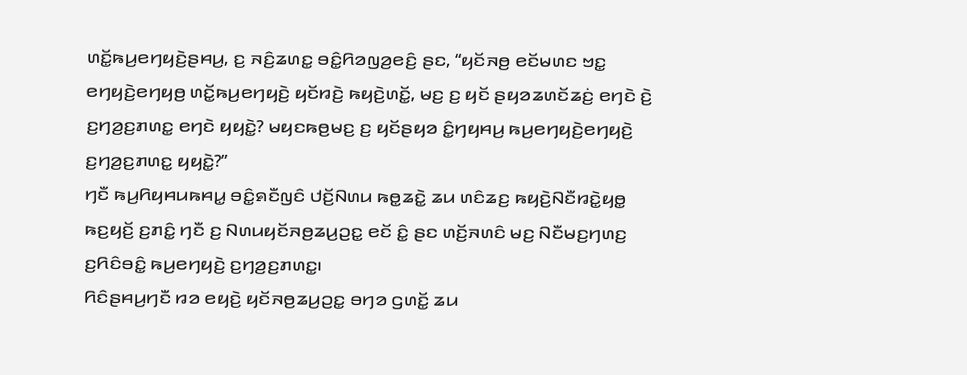ꤛꤢꤩ꤭ꤒꤣ꤬ꤕꤚꤟꤢꤧ꤬ꤔꤌꤣ꤬, ꤢ꤬ ꤏꤢꤨ꤬ꤘꤛꤢ꤭ ꤋꤢꤨ꤭ꤖꤤꤜꤤ꤬ꤕꤢꤨ꤬ ꤔꤢ, “ꤟꤢꤩꤏꤥ꤬ ꤕꤢꤩꤗꤛꤢ ꤠꤢ꤭ ꤕꤚꤟꤢꤧ꤬ꤕꤚꤟꤥ꤬ ꤛꤢꤩ꤭ꤒꤣ꤬ꤕꤚꤟꤢꤧ꤬ ꤟꤢꤩꤙꤢꤧ꤬ ꤒꤟꤢꤧ꤬ꤛꤢꤩ꤭, ꤗꤢ꤬ ꤢ꤬ ꤟꤢꤩ ꤔꤟꤤꤘꤛꤢꤩꤘꤢꤦ꤬ ꤕꤚꤢꤧ ꤢꤧ꤬ ꤢ꤬ꤚꤤ꤬ꤢ꤬ꤊꤛꤢ꤭ ꤕꤚꤢꤧ ꤟꤟꤢꤧ꤭? ꤗꤟꤢꤒꤥ꤬ꤗꤢ꤬ ꤢ꤬ ꤟꤢꤩꤔꤟꤤ ꤢꤨ꤭ꤚꤟꤌꤣ꤬ ꤒꤣ꤬ꤕꤚꤟꤢꤧ꤬ꤕꤚꤟꤢꤧ꤬ ꤢ꤬ꤚꤤ꤬ꤢ꤬ꤊꤛꤢ꤭ ꤟꤟꤢꤧ꤭?”
ꤚꤢꤪ ꤒꤣ꤬ꤖꤟꤌꤣꤒꤌꤣ꤭ ꤋꤢꤨ꤭ꤎꤢꤪꤜꤢꤨ ꤓꤢꤩ꤬ꤡꤛꤣ ꤒꤥ꤭ꤘꤢꤧ꤭ ꤘꤣ ꤛꤢꤨꤘꤢ꤬ ꤒꤟꤢꤧ꤬ꤡꤢꤪꤙꤢꤧ꤭ꤟꤥ꤭ ꤒꤢ꤬ꤟꤢꤩ꤬ ꤢ꤬ꤊꤢꤨ꤭ ꤚꤢꤪ ꤢ꤬ ꤡꤛꤣꤟꤢꤩꤏꤥ꤬ꤘꤣ꤬ꤑꤢ꤭ ꤕꤢꤩ ꤢꤨ꤭ ꤔꤢ ꤛꤢꤩ꤬ꤏꤛꤢꤨ ꤗꤢ꤬ ꤡꤢꤪꤗꤢ꤬ꤚꤛꤢ꤬ ꤢ꤬ꤖꤢꤨꤋꤢꤨ꤭ ꤒꤣ꤬ꤕꤚꤟꤢꤧ꤬ ꤢ꤬ꤚꤤ꤬ꤢ꤬ꤊꤛꤢ꤭꤯
ꤖꤢꤨꤔꤌꤣ꤬ꤚꤢꤪ ꤙꤤ ꤕꤟꤢꤧ꤬ ꤟꤢꤩꤏꤥ꤬ꤘꤣ꤬ꤑꤢ꤭ ꤋꤚꤤ ꤞꤛꤢꤩ꤭ ꤘꤣ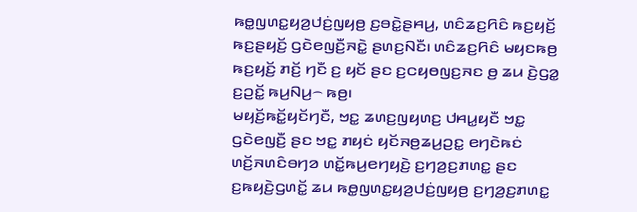ꤒꤥ꤭ꤜꤛꤢ꤭ꤟꤤ꤬ꤓꤢꤦ꤬ꤜꤟꤥ꤬ ꤢ꤬ꤋꤢꤧ꤭ꤔꤌꤣ꤬, ꤛꤢꤨꤘꤢ꤬ꤖꤢꤨ ꤒꤢ꤬ꤟꤢꤩ꤬ ꤒꤢ꤬ꤔꤟꤢꤩ꤬ ꤞꤢꤧꤕꤜꤢꤪ꤬ꤏꤢꤧ꤭ ꤔꤛꤢ꤬ꤡꤢꤪ꤯ ꤛꤢꤨꤘꤢ꤬ꤖꤢꤨ ꤗꤟꤢꤒꤥ꤬ ꤒꤢ꤬ꤟꤢꤩ꤬ ꤊꤢꤩ꤬ ꤚꤢꤪ ꤢ꤬ ꤟꤢꤩ ꤔꤢ ꤢ꤬ꤍꤟꤥꤜꤢ꤬ꤏꤢ ꤥ꤬ ꤘꤣ ꤢꤧ꤬ꤞꤤ꤭ ꤢ꤬ꤑꤢꤩ꤭ ꤒꤣ꤬ꤡꤣ꤬꤮ ꤒꤥ꤬꤯
ꤗꤟꤢꤩ꤬ꤒꤢꤩ꤭ꤟꤢꤩꤚꤢꤪ, ꤠꤢ꤭ ꤘꤛꤢ꤬ꤜꤟꤛꤢ꤬ ꤓꤌꤣ꤭ꤟꤢꤪ ꤠꤢ꤭ ꤞꤢꤧꤕꤜꤢꤪ꤬ ꤔꤢ ꤠꤢ꤭ ꤊꤟꤢꤦ ꤟꤢꤩꤏꤥ꤬ꤘꤣ꤬ꤑꤢ꤭ ꤕꤚꤢꤧꤒꤢꤦ ꤛꤢꤩ꤬ꤏꤛꤢꤨꤋꤚꤤ ꤛꤢꤩ꤭ꤒꤣ꤬ꤕꤚꤟꤢꤧ꤬ ꤢ꤬ꤚꤤ꤬ꤢ꤬ꤊꤛꤢ꤭ ꤔꤢ ꤢ꤬ꤒꤟꤢꤧ꤬ꤞꤛꤢꤩ꤭ ꤘꤣ ꤒꤥ꤭ꤜꤛꤢ꤭ꤟꤤ꤬ꤓꤢꤦ꤬ꤜꤟꤥ꤬ ꤢ꤬ꤚꤤ꤬ꤢ꤬ꤊꤛꤢ꤭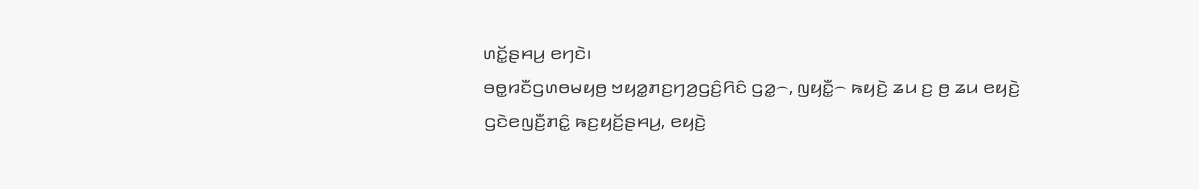ꤛꤢꤩ꤭ꤔꤌꤣ꤬ ꤕꤚꤢꤧ꤯
ꤋꤥ꤭ꤙꤢꤪꤞꤛꤥꤗꤟꤥ꤬ ꤠꤟꤤ꤭ꤊꤢ꤬ꤚꤤ꤬ꤞꤢꤨ꤬ꤖꤢꤨ ꤞꤤ꤭꤮, ꤜꤟꤢꤪ꤭꤮ ꤒꤟꤢꤧ꤬ ꤘꤣ ꤢ꤬ ꤥ꤬ ꤘꤣ ꤕꤟꤢꤧ꤬ ꤞꤢꤧꤕꤜꤢꤪ꤬ꤊꤢꤨ꤭ ꤒꤢ꤬ꤟꤢꤩ꤬ꤔꤌꤣ꤬, ꤕꤟꤢꤧ꤬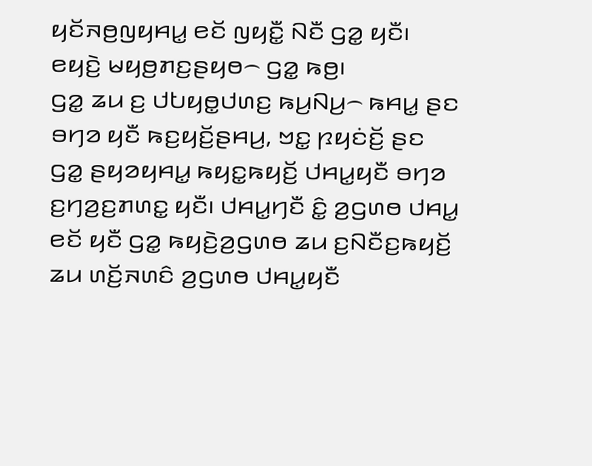ꤟꤢꤩꤏꤥ꤬ꤜꤟꤌꤣ꤭ ꤕꤢꤩ ꤜꤟꤢꤪ꤭ ꤡꤢꤪ ꤞꤤ꤭ ꤟꤢꤪ꤯ ꤕꤟꤢꤧ꤬ ꤗꤟꤥ꤬ꤊꤢ꤬ꤔꤟꤥ꤮ ꤞꤤ꤭ ꤒꤥ꤬꤯
ꤞꤤ꤭ ꤘꤣ ꤢ꤬ ꤓꤝꤟꤥ꤭ꤓꤛꤢ꤬ ꤒꤣ꤬ꤡꤣ꤬꤮ ꤒꤌꤣ꤭ ꤔꤢ ꤋꤚꤤ ꤟꤢꤪ ꤒꤢ꤬ꤟꤢꤩ꤬ꤔꤌꤣ꤬, ꤠꤢ꤭ ꤐꤟꤢꤦꤢꤩ꤬ ꤔꤢ ꤞꤤ꤭ ꤔꤟꤤꤟꤌꤣ꤭ ꤒꤟꤢ꤭ꤒꤟꤢꤩ꤬ ꤓꤌꤣ꤭ꤟꤢꤪ ꤋꤚꤤ ꤢ꤬ꤚꤤ꤬ꤢ꤬ꤊꤛꤢ꤭ ꤟꤢꤪ꤯ ꤓꤌꤣ꤭ꤚꤢꤪ ꤢꤨ꤭ ꤤ꤬ꤞꤛꤥ ꤓꤌꤣ꤭ ꤕꤢꤩ ꤟꤢꤪ ꤞꤤ꤭ ꤒꤟꤢꤧ꤬ꤤ꤬ꤞꤛꤥ ꤘꤣ ꤢ꤬ꤡꤢꤪꤢ꤬ꤒꤟꤢꤩ꤬ ꤘꤣ ꤛꤢꤩ꤬ꤏꤛꤢꤨ ꤤ꤬ꤞꤛꤥ ꤓꤌꤣ꤭ꤟꤢꤪ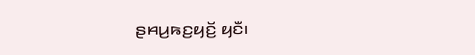ꤔꤌꤣ꤬ꤒꤢ꤬ꤟꤢꤩ꤬ ꤟꤢꤪ꤯